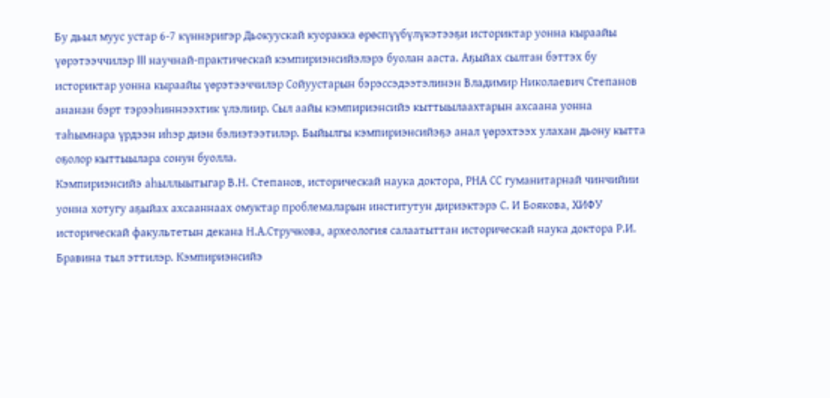Бу дьыл муус устар 6-7 күннэригэр Дьокуускай куоракка өрөспүүбүлүкэтээҕи историктар уонна кыраайы үөрэтээччилэр III научнай-практическай кэмпириэнсийэлэрэ буолан ааста. Аҕыйах сылтан бэттэх бу историктар уонна кыраайы үөрэтээччилэр Сойуустарын бэрэссэдээтэлинэн Владимир Николаевич Степанов ананан бэрт тэрээһиннээхтик үлэлиир. Сыл аайы кэмпириэнсийэ кыттыылаахтарын ахсаана уонна таһымнара үрдээн иһэр диэн бэлиэтээтилэр. Быйылгы кэмпириэнсийэҕэ анал үөрэхтээх улахан дьону кытта оҕолор кыттыылара сонун буолла.
Кэмпириэнсийэ аһыллыытыгар В.Н. Степанов, историческай наука доктора, РНА СС гуманитарнай чинчийии уонна хотугу аҕыйах ахсааннаах омуктар проблемаларын институтун дириэктэрэ С. И Боякова, ХИФУ историческай факультетын декана Н.А.Стручкова, археология салаатыттан историческай наука доктора Р.И. Бравина тыл эттилэр. Кэмпириэнсийэ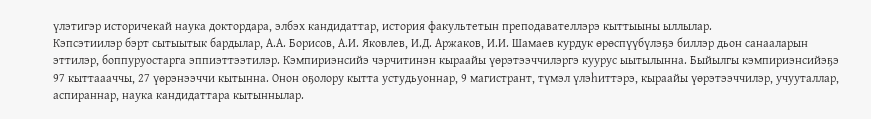үлэтигэр историчекай наука доктордара, элбэх кандидаттар, история факультетын преподавателлэрэ кыттыыны ыллылар.
Кэпсэтиилэр бэрт сытыытык бардылар, А.А. Борисов, А.И. Яковлев, И.Д. Аржаков, И.И. Шамаев курдук өрөспүүбүлэҕэ биллэр дьон санааларын эттилэр, боппуруостарга эппиэттээтилэр. Кэмпириэнсийэ чэрчитинэн кыраайы үөрэтээччилэргэ куурус ыытылынна. Быйылгы кэмпириэнсийэҕэ 97 кыттаааччы, 27 үөрэнээччи кытынна. Онон оҕолору кытта устудьуоннар, 9 магистрант, түмэл үлэһиттэрэ, кыраайы үөрэтээччилэр, учууталлар, аспираннар, наука кандидаттара кытыннылар.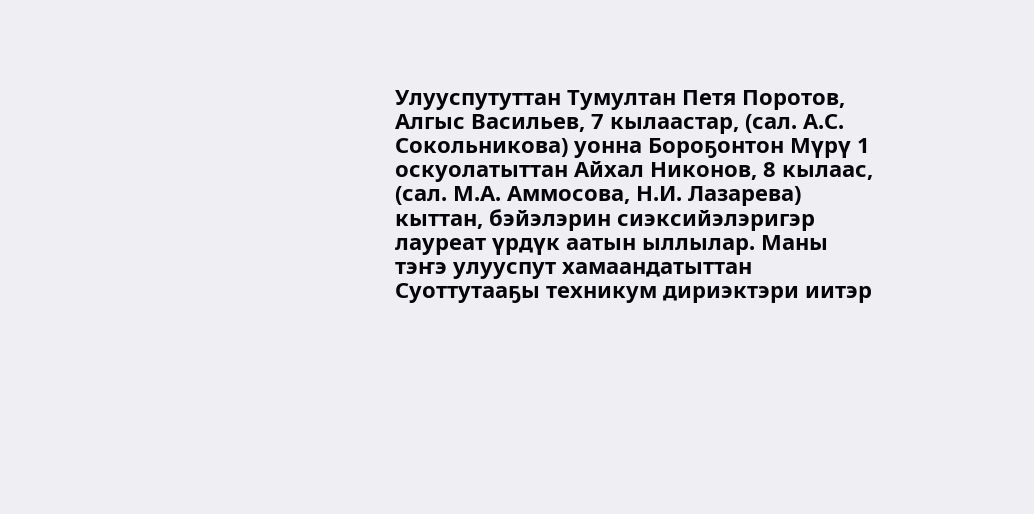Улууспутуттан Тумултан Петя Поротов, Алгыс Васильев, 7 кылаастар, (сал. А.С. Сокольникова) уонна Бороҕонтон Мүрү 1 оскуолатыттан Айхал Никонов, 8 кылаас, (сал. М.А. Аммосова, Н.И. Лазарева) кыттан, бэйэлэрин сиэксийэлэригэр лауреат үрдүк аатын ыллылар. Маны тэҥэ улууспут хамаандатыттан Суоттутааҕы техникум дириэктэри иитэр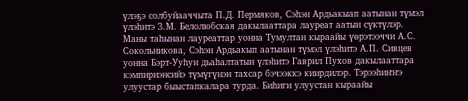үлэҕэ солбуйааччыта П.Д. Пермяков, Сэһэн Ардьакыап аатынан түмэл үлэһитэ З.М. Белолюбская дакылааттара лауреат аатын сүктүлэр. Маны таһынан лауреаттар уонна Тумултан кыраайы үөрэтээччи А.С. Сокольникова, Сэһэн Ардьакып аатынан түмэл үлэһитэ А.П. Сивцев уонна Бэрт-Ууһун дьаһалтатын үлэһитэ Гаврил Пухов дакылааттара кэмпириэнсийэ түмүгүнэн тахсар бэчээккэ киирдилэр. Тэрээһиҥҥэ улуустар быыстапкалара турда. Биһиги улуустан кыраайы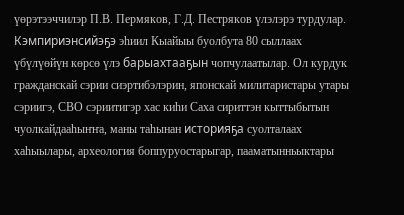үөрэтээччилэр П.В. Пермяков, Г.Д. Пестряков үлэлэрэ турдулар.
Кэмпириэнсийэҕэ эһиил Кыайыы буолбута 80 сыллаах үбүлүөйүн көрсө үлэ барыахтааҕын чопчулаатылар. Ол курдук гражданскай сэрии сиэртибэлэрин, японскай милитаристары утары сэриигэ, СВО сэриитигэр хас киһи Саха сириттэн кыттыбытын чуолкайдааһыҥҥа, маны таһынан историяҕа суолталаах хаһыылары, археология боппуруостарыгар, пааматынньыктары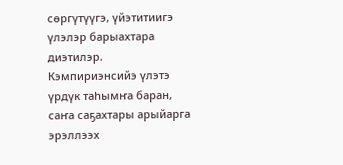сөргүтүүгэ, үйэтитиигэ үлэлэр барыахтара диэтилэр. Кэмпириэнсийэ үлэтэ үрдүк таһымҥа баран, саҥа саҕахтары арыйарга эрэллээх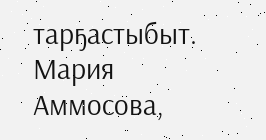тарҕастыбыт.
Мария Аммосова,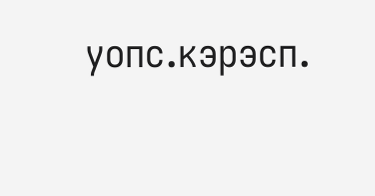уопс.кэрэсп.